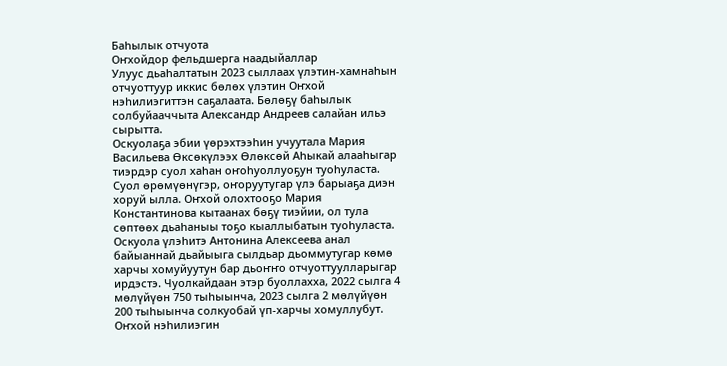Баһылык отчуота
Оҥхойдор фельдшерга наадыйаллар
Улуус дьаһалтатын 2023 сыллаах үлэтин-хамнаһын отчуоттуур иккис бөлөх үлэтин Оҥхой нэһилиэгиттэн саҕалаата. Бөлөҕү баһылык солбуйааччыта Александр Андреев салайан ильэ сырытта.
Оскуолаҕа эбии үөрэхтээһин учуутала Мария Васильева Өксөкүлээх Өлөксөй Аһыкай алааһыгар тиэрдэр суол хаһан оҥоһуоллуоҕун туоһуласта. Суол өрөмүөнүгэр, оҥоруутугар үлэ барыаҕа диэн хоруй ылла. Оҥхой олохтооҕо Мария Константинова кытаанах бөҕү тиэйии, ол тула сөптөөх дьаһаныы тоҕо кыаллыбатын туоһуласта. Оскуола үлэһитэ Антонина Алексеева анал байыаннай дьайыыга сылдьар дьоммутугар көмө харчы хомуйуутун бар дьоҥҥо отчуоттуулларыгар ирдэстэ. Чуолкайдаан этэр буоллахха, 2022 сылга 4 мөлүйүөн 750 тыһыынча, 2023 сылга 2 мөлүйүөн 200 тыһыынча солкуобай үп-харчы хомуллубут.
Оҥхой нэһилиэгин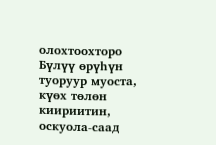олохтоохторо Бүлүү өрүһүн туоруур муоста, күөх төлөн киириитин, оскуола-саад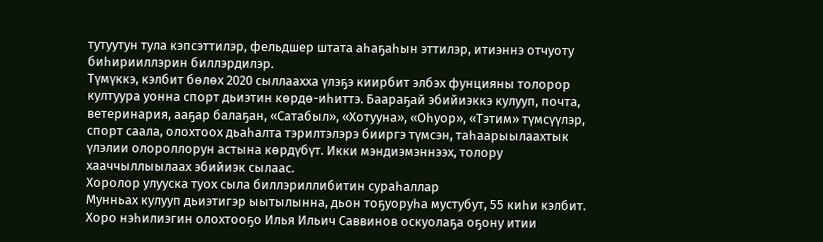тутуутун тула кэпсэттилэр, фельдшер штата аһаҕаһын эттилэр, итиэннэ отчуоту биһирииллэрин биллэрдилэр.
Түмүккэ, кэлбит бөлөх 2020 сыллаахха үлэҕэ киирбит элбэх фунцияны толорор култуура уонна спорт дьиэтин көрдө-иһиттэ. Баараҕай эбийиэккэ кулууп, почта, ветеринария, ааҕар балаҕан, «Сатабыл», «Хотууна», «Оһуор», «Тэтим» түмсүүлэр, спорт саала, олохтоох дьаһалта тэрилтэлэрэ бииргэ түмсэн, таһаарыылаахтык үлэлии олороллорун астына көрдүбүт. Икки мэндиэмэннээх, толору хааччыллыылаах эбийиэк сылаас.
Хоролор улууска туох сыла биллэриллибитин сураһаллар
Мунньах кулууп дьиэтигэр ыытылынна, дьон тоҕуоруһа мустубут, 55 киһи кэлбит. Хоро нэһилиэгин олохтооҕо Илья Ильич Саввинов оскуолаҕа оҕону итии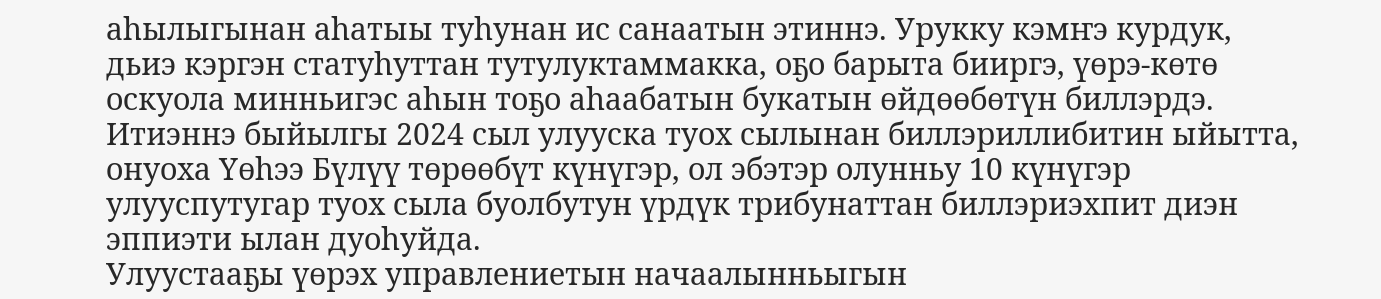аһылыгынан аһатыы туһунан ис санаатын этиннэ. Урукку кэмҥэ курдук, дьиэ кэргэн статуһуттан тутулуктаммакка, оҕо барыта бииргэ, үөрэ-көтө оскуола минньигэс аһын тоҕо аһаабатын букатын өйдөөбөтүн биллэрдэ. Итиэннэ быйылгы 2024 сыл улууска туох сылынан биллэриллибитин ыйытта, онуоха Үөһээ Бүлүү төрөөбүт күнүгэр, ол эбэтэр олунньу 10 күнүгэр улууспутугар туох сыла буолбутун үрдүк трибунаттан биллэриэхпит диэн эппиэти ылан дуоһуйда.
Улуустааҕы үөрэх управлениетын начаалынньыгын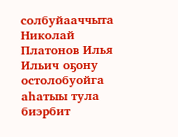солбуйааччыта Николай Платонов Илья Ильич оҕону остолобуойга аһатыы тула биэрбит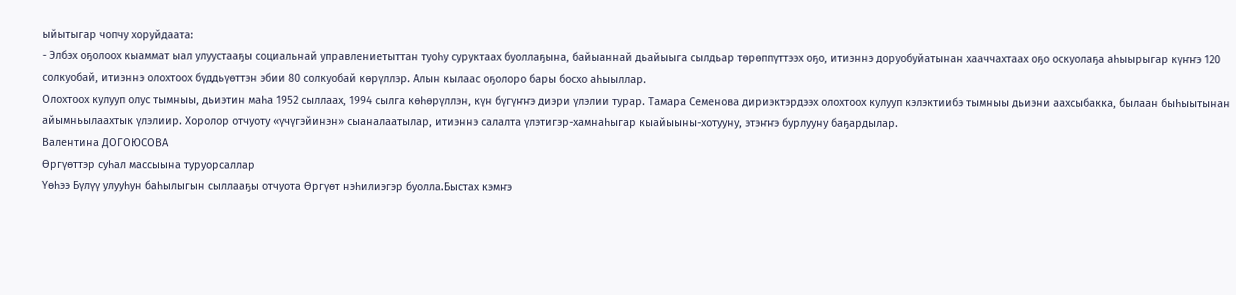ыйытыгар чопчу хоруйдаата:
- Элбэх оҕолоох кыаммат ыал улуустааҕы социальнай управлениетыттан туоһу суруктаах буоллаҕына, байыаннай дьайыыга сылдьар төрөппүттээх оҕо, итиэннэ доруобуйатынан хааччахтаах оҕо оскуолаҕа аһыырыгар күҥҥэ 120 солкуобай, итиэннэ олохтоох бүддьүөттэн эбии 80 солкуобай көрүллэр. Алын кылаас оҕолоро бары босхо аһыыллар.
Олохтоох кулууп олус тымныы, дьиэтин маһа 1952 сыллаах, 1994 сылга көһөрүллэн, күн бүгүҥҥэ диэри үлэлии турар. Тамара Семенова дириэктэрдээх олохтоох кулууп кэлэктиибэ тымныы дьиэни аахсыбакка, былаан быһыытынан айымньылаахтык үлэлиир. Хоролор отчуоту «үчүгэйинэн» сыаналаатылар, итиэннэ салалта үлэтигэр-хамнаһыгар кыайыыны-хотууну, этэҥҥэ бурлууну баҕардылар.
Валентина ДОГОЮСОВА
Өргүөттэр суһал массыына туруорсаллар
Үөһээ Бүлүү улууһун баһылыгын сыллааҕы отчуота Өргүөт нэһилиэгэр буолла.Быстах кэмҥэ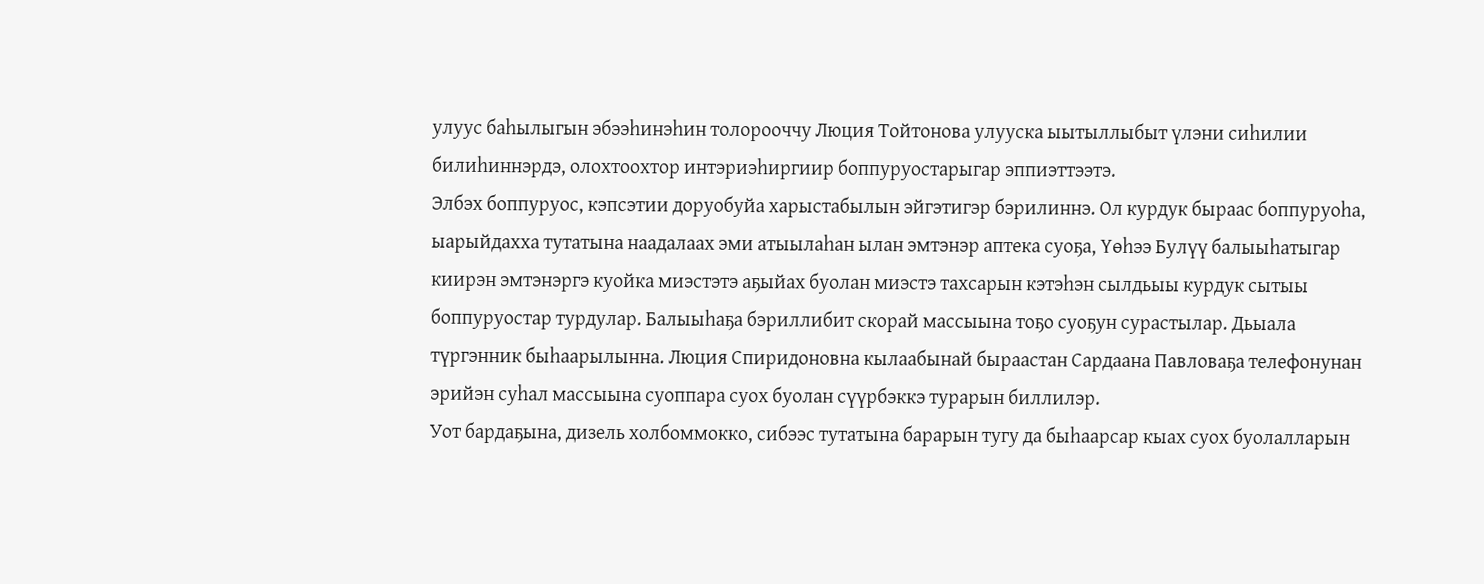улуус баһылыгын эбээһинэһин толорооччу Люция Тойтонова улууска ыытыллыбыт үлэни сиһилии билиһиннэрдэ, олохтоохтор интэриэһиргиир боппуруостарыгар эппиэттээтэ.
Элбэх боппуруос, кэпсэтии доруобуйа харыстабылын эйгэтигэр бэрилиннэ. Ол курдук быраас боппуруоһа, ыарыйдахха тутатына наадалаах эми атыылаһан ылан эмтэнэр аптека суоҕа, Үөһээ Булүү балыыһатыгар киирэн эмтэнэргэ куойка миэстэтэ аҕыйах буолан миэстэ тахсарын кэтэһэн сылдьыы курдук сытыы боппуруостар турдулар. Балыыһаҕа бэриллибит скорай массыына тоҕо суоҕун сурастылар. Дьыала түргэнник быһаарылынна. Люция Спиридоновна кылаабынай быраастан Сардаана Павловаҕа телефонунан эрийэн суһал массыына суоппара суох буолан сүүрбэккэ турарын биллилэр.
Уот бардаҕына, дизель холбоммокко, сибээс тутатына барарын тугу да быһаарсар кыах суох буолалларын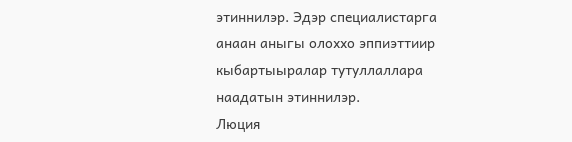этиннилэр. Эдэр специалистарга анаан аныгы олоххо эппиэттиир кыбартыыралар тутуллаллара наадатын этиннилэр.
Люция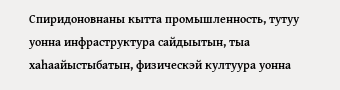Спиридоновнаны кытта промышленность, тутуу уонна инфраструктура сайдыытын, тыа хаһаайыстыбатын, физическэй култуура уонна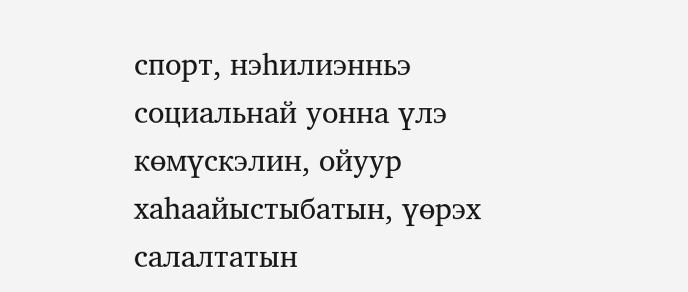спорт, нэһилиэнньэ социальнай уонна үлэ көмүскэлин, ойуур хаһаайыстыбатын, үөрэх салалтатын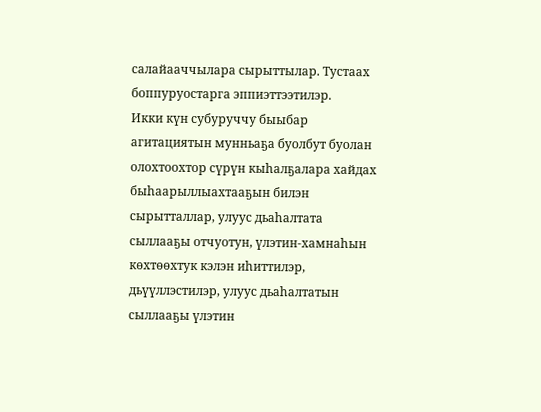салайааччылара сырыттылар. Тустаах боппуруостарга эппиэттээтилэр.
Икки күн субуруччу быыбар агитациятын мунньаҕа буолбут буолан олохтоохтор сүрүн кыһалҕалара хайдах быһаарыллыахтааҕын билэн сырытталлар, улуус дьаһалтата сыллааҕы отчуотун, үлэтин-хамнаһын көхтөөхтук кэлэн иһиттилэр, дьүүллэстилэр, улуус дьаһалтатын сыллааҕы үлэтин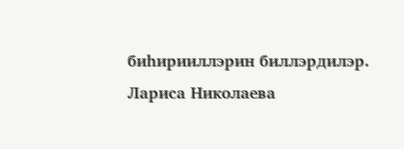биһирииллэрин биллэрдилэр.
Лариса Николаева